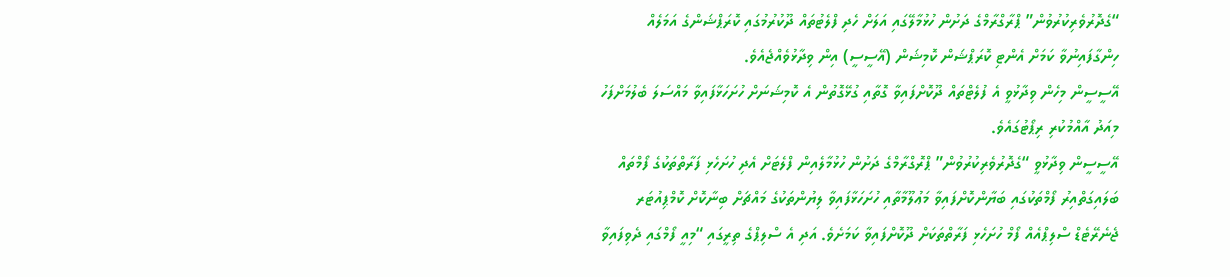“ގެދޮރުވެރިކުރުވުން” ޕްރާގްރާމްގެ ދަށުން ހުޅުމާލޭގައި އަލަށް ހެދި ފްލެޓުތައް ދޫކުރުމުގައި ކޮރަޕްޝަންގެ އަމަލެއް ހިންގާފައިނުވާ ކަމަށް އެންޓި ކޮރަޕްޝަން ކޮމިޝަން (އޭސީސީ) އިން ވިދާޅުވެއްޖެއެވެ.
އޭސީސީން މިހެން ވިދާޅުވީ އެ ފުލެޓްތައް ދޫކޮށްފައިވާ ގޮތާއި ގުޅޭގޮތުން އެ ކޮމިޝަނަށް ހުށަހަޅާފައިވާ މައްސަލަ ބެލުމަށްފަހު މިއަދު އާއްމުކުރި ރިޕޯޓުގައެވެ.
އޭސީސީން ވިދާޅުވީ “ގެދޮރުވެރިކުރުވުން” ޕްރޮގްރާމްގެ ދަށުން ހުޅުމާލެއިން ފްލެޓަށް އެދި ހުށަހެޅި ފަރާތްތަކުގެ ފޯމްތައް ބަލައިގަތްއިރު ފޯމްތަކުގައި ބަޔާންކޮށްފައިވާ މަޢުލޫމާތާއި ހުށަހަޅާފައިވާ ލިޔުންތަކުގެ މައްޗަށް ބިނާކޮށް ކޮމްޕިއުޓަރ ޖެނެރޭޓެޑް ސްލިޕްއެއް ފޯމް ހުށަހެޅި ފަރާތްތަކަށް ދޫކޮށްފައިވާ ކަމަށެވެ. އަދި އެ ސްލިޕްގެ ތިރީގައި “މިއީ ފޯމްގައި ދެވިފައިވާ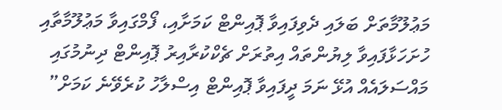މަޢުލޫމާތަށް ބަލައި ދެވިފައިވާ ޕޮއިންޓް ކަމަށާއި، ފޯމްގައިވާ މަޢުލޫމާތާއި ހުށަހަޅާފައިވާ ލިޔުންތައް އިތުރަށް ޗެކްކުރާއިރު ޕޮއިންޓް ދިނުމުގައި މައްސަލައެއް އުޅޭ ނަމަ ދީފައިވާ ޕޮއިންޓް އިސްލާހު ކުރެވޭނެ ކަމަށް”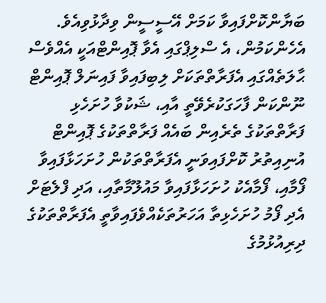ބަޔާންކޮށްފައިވާ ކަމަށް އޭސީސީން ވިދާޅުވިއެވެ.
އެހެންކަމުން، އެ ސްލިޕްގައި އެވާ ޕޮއިންޓްއަކީ އެއްވެސް ޙާލަތެއްގައި އެފަރާތްތަކަށް ލިބިފައިވާ ފައިނަލް ޕޮއިންޓް ނޫންކަން ފާހަގަކުރެވޭތީ އާއި، ޝަކުވާ ހުށަހެޅި ފަރާތްތަކުގެ ތެރެއިން ބައެއް ފަރާތްތަކުގެ ޕޮއިންޓް އުނިއިތުރު ކޮށްފައިވަނީ އެފަރާތްތަކުން ހުށަހަޅާފައިވާ ފޯމާއި، ފޯމާއެކު ހުށަހަޅާފައިވާ މައުލޫމާތާއި، އަދި ފްލެޓަށް އެދި ފޯމު ހުށަހެޅިތާ އަހަރުތަކެއްވެފައިވާތީ އެފަރާތްތަކުގެ ދިރިއުޅުމުގެ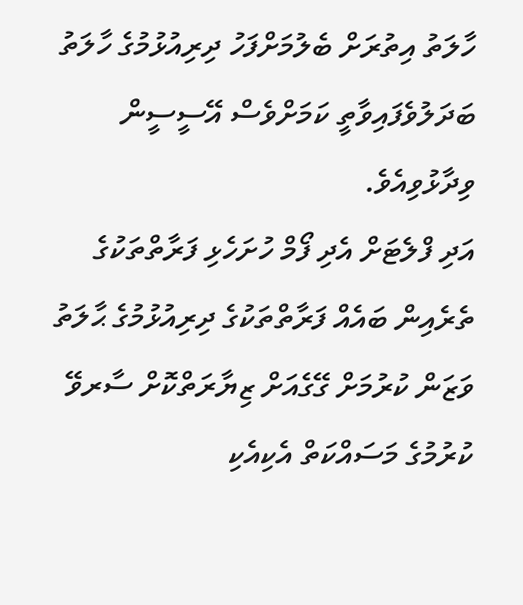ހާލަތު އިތުރަށް ބެލުމަށްފަހު ދިރިއުޅުމުގެ ހާލަތު ބަދަލުވެފައިވާތީ ކަމަށްވެސް އޭސީސީން ވިދާޅުވިއެވެ.
އަދި ފްލެޓަށް އެދި ފޯމް ހުށަހެޅި ފަރާތްތަކުގެ ތެރެއިން ބައެއް ފަރާތްތަކުގެ ދިރިއުޅުމުގެ ޙާލަތު ވަޒަން ކުރުމަށް ގޭގެއަށް ޒިޔާރަތްކޮށް ސާރވޭ ކުރުމުގެ މަސައްކަތް އެކިއެކި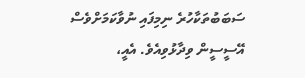ސަބަބުތަކާހުރެ ނިމިފައި ނުވާކަމަށްވެސް އޭސީސީން ވިދާޅުވިއެވެ. އެއީ،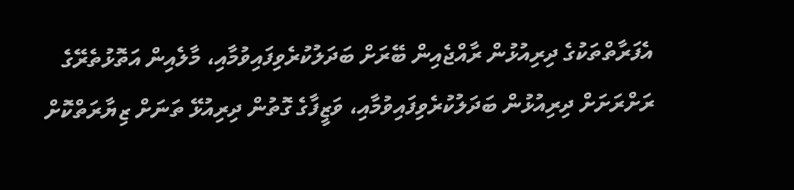އެފަރާތްތަކުގެ ދިރިއުޅުން ރާއްޖެއިން ބޭރަށް ބަދަލުކުރެވިފައިވުމާއި، މާލެއިން އަތޮޅުތެރޭގެ ރަށްރަށަށް ދިރިއުޅުން ބަދަލުކުރެވިފައިވުމާއި، ވަޒީފާގެ ގޮތުން ދިރިއުޅޭ ތަނަށް ޒިޔާރަތްކޮށް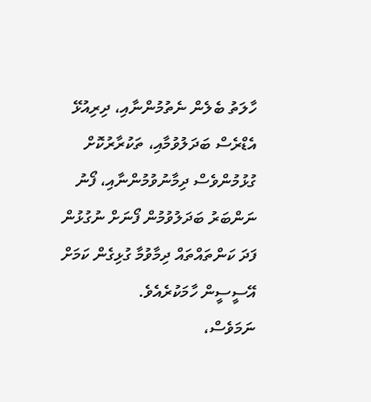ހާލަތު ބެލެން ނެތުމުންނާއި، ދިރިއުޅޭ އެޑްރެސް ބަދަލުވުމާއި، ތަކުރާރުކޮށް ގުޅުމުންވެސް ދިމާނުވުމުންނާއި، ފޯނު ނަންބަރު ބަދަލުވުމުން ފޯނަށް ނުގުޅުން ފަދަ ކަންތައްތައް ދިމާވުމާ ގުޅިގެން ކަމަށް އޭސީސީން ހާމަކުރެއެވެ.
ނަމަވެސް،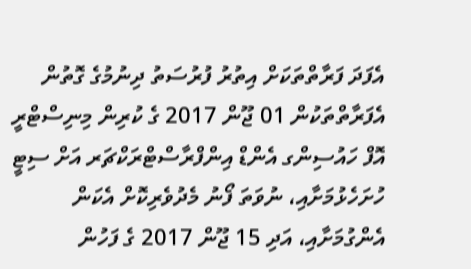އެފަދަ ފަރާތްތަކަށް އިތުރު ފުރުސަތު ދިނުމުގެ ގޮތުން އެފަރާތްތަކުން 01 ޖޫން 2017 ގެ ކުރިން މިނިސްޓްރީ އޮފް ހައުސިންގ އެންޑް އިންފްރާސްޓްރަކްޗަރ އަށް ސިޓީ ހުށަހެޅުމަށާއި، ނުވަތަ ފޯނު މެދުވެރިކޮށް އެކަން އެންގުމަށާއި، އަދި 15 ޖޫން 2017 ގެ ފަހުން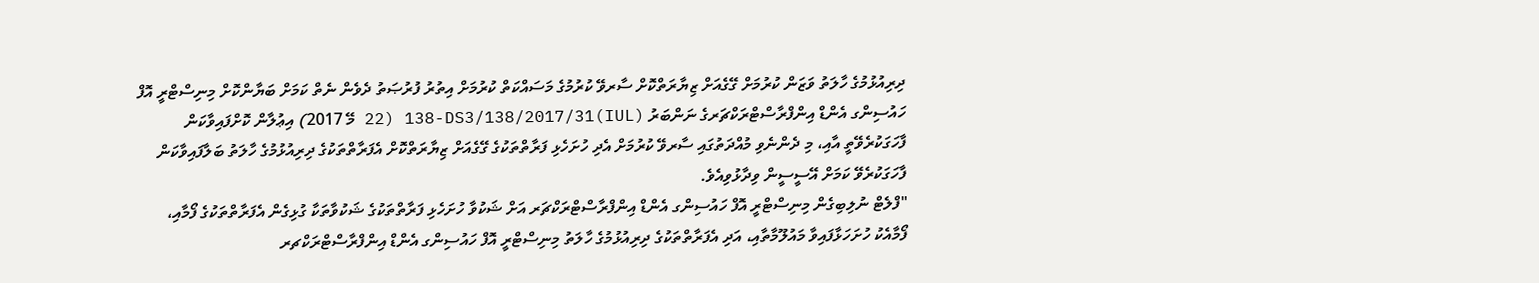ދިރިއުޅުމުގެ ހާލަތު ވަޒަން ކުރުމަށް ގޭގެއަށް ޒިޔާރަތްކޮށް ސާރވޭ ކުރުމުގެ މަސައްކަތް ކުރުމަށް އިތުރު ފުރުޞަތު ދެވެން ނެތް ކަމަށް ބަޔާންކޮށް މިނިސްޓްރީ އޮފް ހައުސިންގ އެންޑް އިންފްރާސްޓްރަކްޗަރގެ ނަންބަރު (IUL)138-DS3/138/2017/31 (22 މޭ 2017) އިޢުލާން ކޮށްފައިވާކަން ފާހަގަކުރެވޭތީ އާއި، މި ދެންނެވި މުއްދަތުގައި ސާރވޭ ކުރުމަށް އެދި ހުށަހެޅި ފަރާތްތަކުގެ ގޭގެއަށް ޒިޔާރަތްކޮށް އެފަރާތްތަކުގެ ދިރިއުޅުމުގެ ހާލަތު ބަލާފައިވާކަން ފާހަގަކުރެވޭ ކަމަށް އޭސީސީން ވިދާޅުވިއެވެ.
"ފްލެޓް ނުލިބިގެން މިނިސްޓްރީ އޮފް ހައުސިންގ އެންޑް އިންފްރާސްޓްރަކްޗަރ އަށް ޝަކުވާ ހުށަހެޅި ފަރާތްތަކުގެ ޝަކުވާތަކާ ގުޅިގެން އެފަރާތްތަކުގެ ފޯމާއި، ފޯމާއެކު ހުށަހަޅާފައިވާ މައުލޫމާތާއި، އަދި އެފަރާތްތަކުގެ ދިރިއުޅުމުގެ ހާލަތު މިނިސްޓްރީ އޮފް ހައުސިންގ އެންޑް އިންފްރާސްޓްރަކްޗރ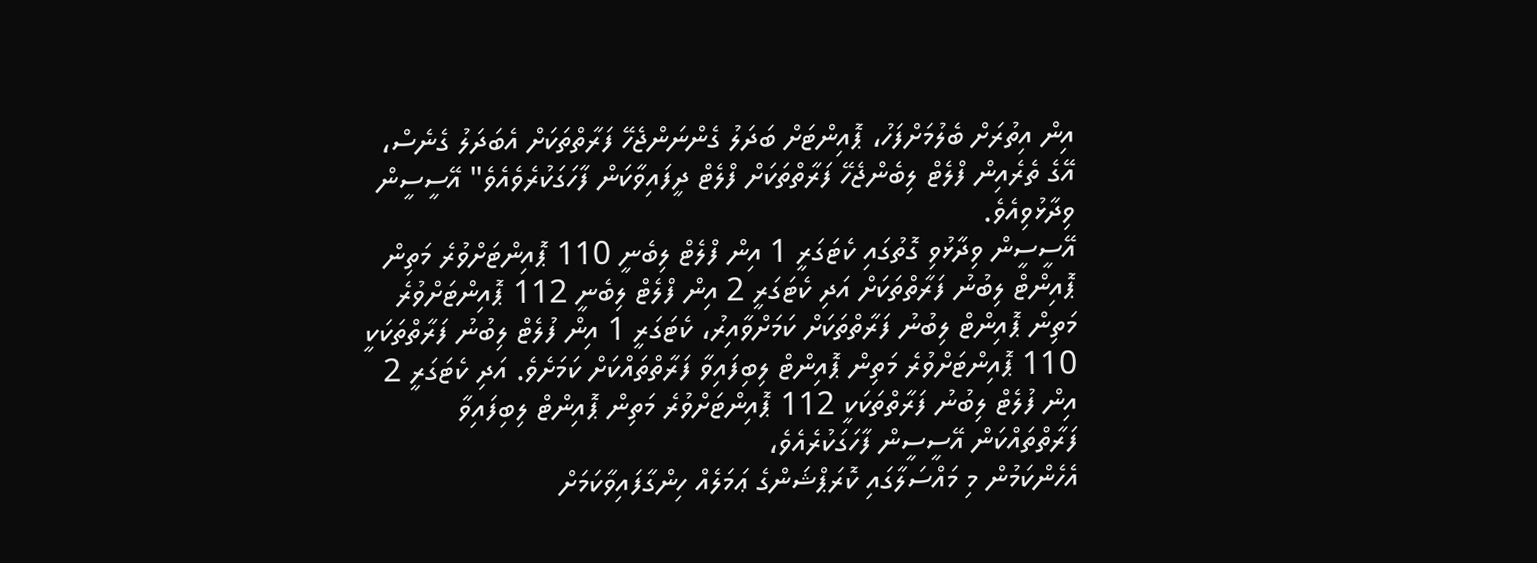އިން އިތުރަށް ބެލުމަށްފަހު، ޕޮއިންޓަށް ބަދަލު ގެންނަންޖެހޭ ފަރާތްތަކަށް އެބަދަލު ގެނެސް، އޭގެ ތެރެއިން ފްލެޓް ލިބެންޖެހޭ ފަރާތްތަކަށް ފްލެޓް ދީފައިވާކަން ފާހަގަކުރެވެއެވެ" އޭސީސީން ވިދާޅުވިއެވެ.
އޭސީސީން ވިދާޅުވި ގޮތުގައި ކެޓަގަރީ 1 އިން ފްލެޓް ލިބެނީ 110 ޕޮއިންޓަށްވުރެ މަތިން ޕޮއިންޓް ލިބުނު ފަރާތްތަކަށް އަދި ކެޓަގަރީ 2 އިން ފްލެޓް ލިބެނީ 112 ޕޮއިންޓަށްވުރެ މަތިން ޕޮއިންޓް ލިބުނު ފަރާތްތަކަށް ކަމަށްވާއިރު، ކެޓަގަރީ 1 އިން ފުލެޓް ލިބުނު ފަރާތްތަކަކީ 110 ޕޮއިންޓަށްވުރެ މަތިން ޕޮއިންޓް ލިބިފައިވާ ފަރާތްތައްކަށް ކަމަށެވެ. އަދި ކެޓަގަރީ 2 އިން ފުލެޓް ލިބުނު ފަރާތްތަކަކީ 112 ޕޮއިންޓަށްވުރެ މަތިން ޕޮއިންޓް ލިބިފައިވާ ފަރާތްތައްކަން އޭސީސީން ފާހަގަކުރެއެވެ،
އެހެންކަމުން މި މައްސަލާގައި ކޮރަޕްޝަންގެ ޢަމަލެއް ހިންގާފައިވާކަމަށް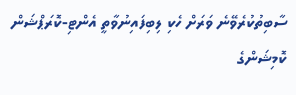ސާބިތުކުރެވޭނެ ވަރަށް ހެކި ލިބިފައިނުވާތީ އެންޓި-ކޮރަޕްޝަން ކޮމިޝަންގެ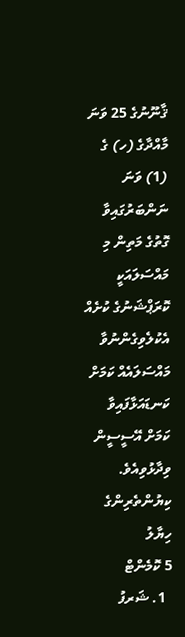ޤާނޫނުގެ 25 ވަނަ މާއްދާގެ (ހ) ގެ (1) ވަނަ ނަންބަރުގައިވާ ގޮތުގެ މަތިން މި މައްސަލައަކީ ކޮރަޕްޝަނުގެ ކުށެއް އެކުލެވިގެންނުވާ މައްސަލައެއް ކަމަށް ކަނޑައަޅާފައިވާ ކަމަށް އޭސީސީން ވިދާޅުވިއެވެ.
ކިޔުންތެރިންގެ ހިޔާލު
5 ކޮމެންޓް
  1. ޝަރފު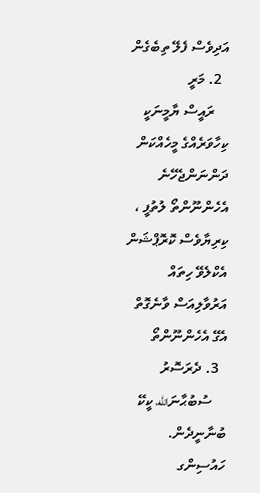އަދިވެސް ފެލޭ ތިބެގެން
  2. މަރީ
    ރައީސް ޔާމީނަކީ ކިހާވަރެއްގެ މީހެއްކަން ދަންނަންޖެހޭނެ އެހެންނޫންތޯ ލުތުފީ ، ކިރިޔާވެސް ކޮރޮޕްޝަން އެކްލެވޭ ހިތައް އަރުވާލިއަސް ވާނެގޮތް އެގޭ އެހެންނޫންތޯ
  3. ދެރަސޮރު
    ސުބުޙާނަالله، ކީކޭ ބުނާނީދެން. ހައުސިންގ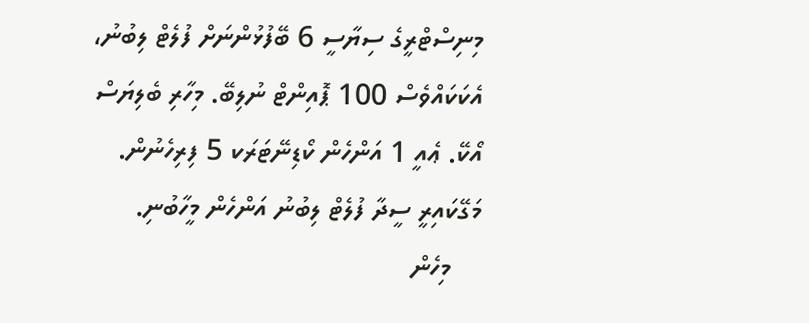މިނިސްޓްރީގެ ސިޔާސީ 6 ބޭފުޅުންނަށް ފުލެޓް ލިބުނު، އެކަކައްވެސް 100 ޕޮއިންޓް ނުލިބޭ. މިހާރި ބެލިޔަސް އޯކޭ. ޢެއީ 1 އަންހެން ކޯޑިނޭޓަރަކ 5 ފިރިހެނުން. މަގޭކައިރީ ސީދާ ފުލެޓް ލިބުނު އަންހެން މީހާބުނި.
    މިހެން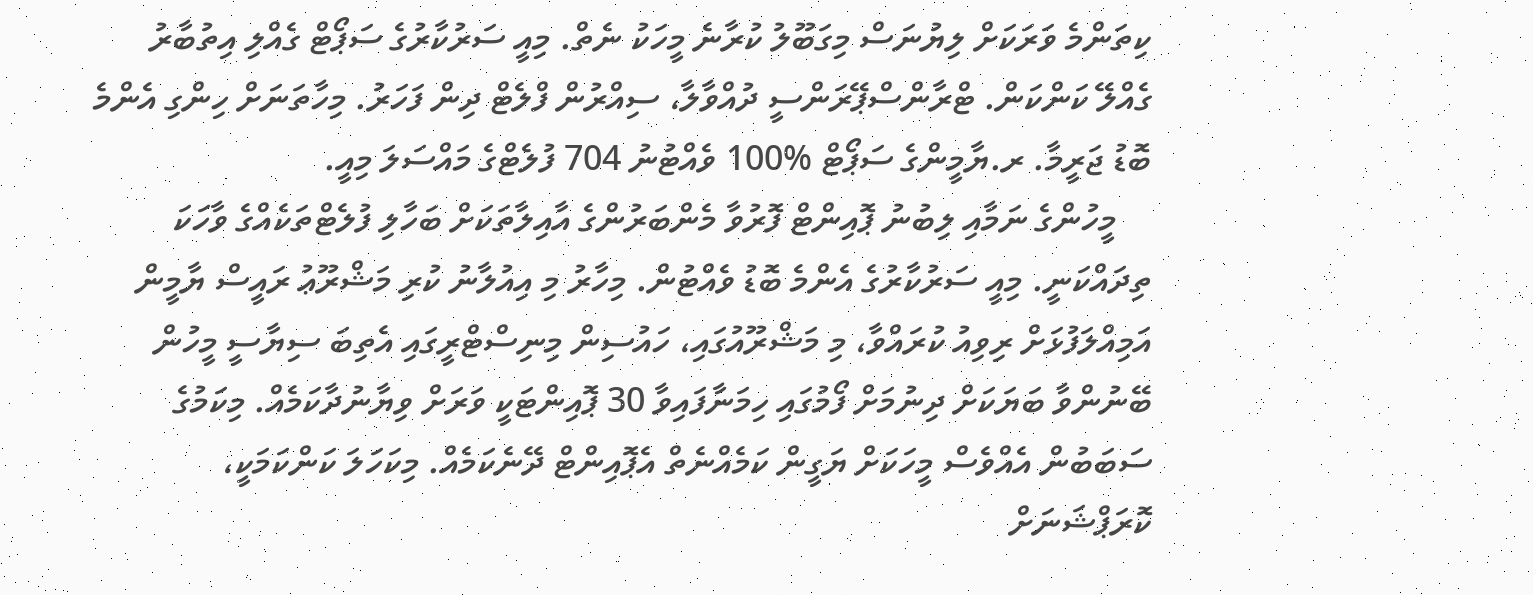ކިތަންމެ ވަރަކަށް ލިޔުނަސް މިގަބޫލު ކުރާނެ މީހަކު ނެތް. މިއީ ސަރުކާރުގެ ސަޕޯޓް ގެއްލި އިތުބާރު ގެއްލޭ ކަންކަން. ޓްރާންސްޕޭރަންސީ ދުއްވާލާ، ސިއްރުން ފްލެޓް ދިން ފަހަރު. މިހާތަނަށް ހިންގި އެންމެ ބޮޑު ޖަރީމާ. ރ.ޔާމީންގެ ސަޕޯޓް %100 ވެއްޓުނު 704 ފުލެޓްގެ މައްސަލަ މިއީ.
    މީހުންގެ ނަމާއި ލިބުނު ޕޮއިންޓް ފޮރުވާ މެންބަރުންގެ އާއިލާތަކަށް ބަހާލި ފުލެޓްތަކެއްގެ ވާހަކަ ތިދައްކަނީ. މިއީ ސަރުކާރުގެ އެންމެ ބޮޑު ވެއްޓުން. މިހާރު މި އިއުލާނު ކުރި މަޝްރޫޢު ރައީސް ޔާމީން އަމިއްލަފުޅަށް ރިވިއު ކުރައްވާ، މި މަޝްރޫއުގައި، ހައުސިން މިނިސްޓްރީގައި އެތިބަ ސިޔާސީ މީހުން ބޭނުންވާ ބަޔަކަށް ދިނުމަށް ފޯމުގައި ހިމަނާފައިވާ 30 ޕޮއިންޓަކީ ވަރަށް ވިޔާނުދާކަމެއް. މިކަމުގެ ސަބަބުން އެއްވެސް މީހަކަށް ޔަގީން ކަމެއްނެތް އެޕޮއިންޓް ދޭނެކަމެއް. މިކަހަލަ ކަންކަމަކީ، ކޮރަޕްޝަނަށް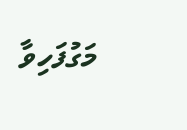މަގުފަހިވާ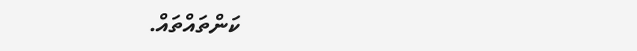ކަންތައްތައް.